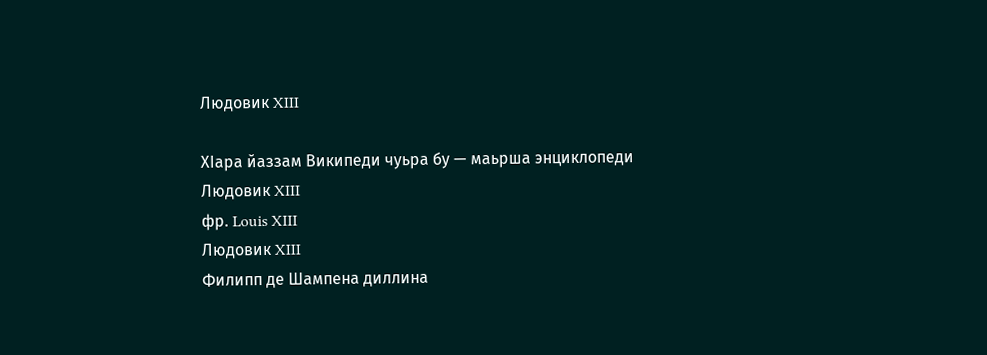Людовик XIII

ХӀара йаззам Википеди чуьра бу — маьрша энциклопеди
Людовик XIII
фр. Louis XIII
Людовик XIII
Филипп де Шампена диллина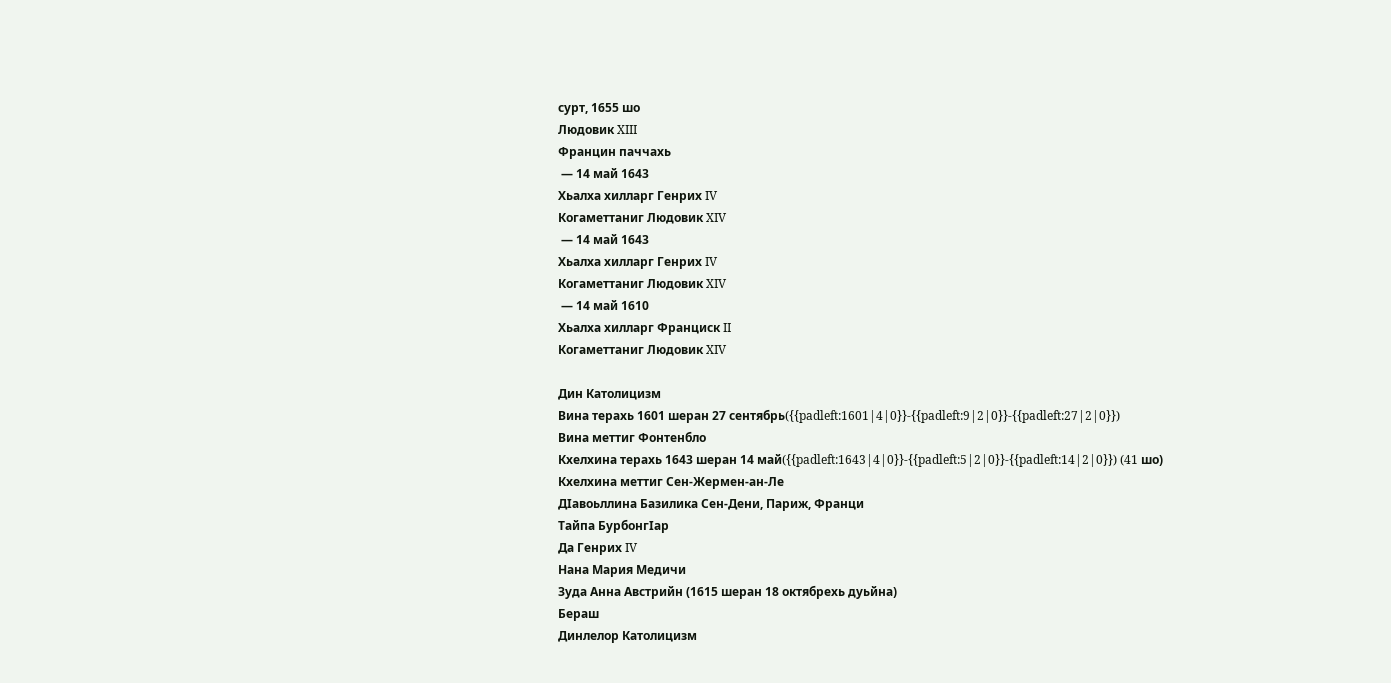сурт, 1655 шо
Людовик XIII
Францин паччахь
 — 14 май 1643
Хьалха хилларг Генрих IV
Когаметтаниг Людовик XIV
 — 14 май 1643
Хьалха хилларг Генрих IV
Когаметтаниг Людовик XIV
 — 14 май 1610
Хьалха хилларг Франциск II
Когаметтаниг Людовик XIV

Дин Католицизм
Вина терахь 1601 шеран 27 сентябрь({{padleft:1601|4|0}}-{{padleft:9|2|0}}-{{padleft:27|2|0}})
Вина меттиг Фонтенбло
Кхелхина терахь 1643 шеран 14 май({{padleft:1643|4|0}}-{{padleft:5|2|0}}-{{padleft:14|2|0}}) (41 шо)
Кхелхина меттиг Сен-Жермен-ан-Ле
ДӀавоьллина Базилика Сен-Дени, Париж, Франци
Тайпа БурбонгӀар
Да Генрих IV
Нана Мария Медичи
Зуда Анна Австрийн (1615 шеран 18 октябрехь дуьйна)
Бераш
Динлелор Католицизм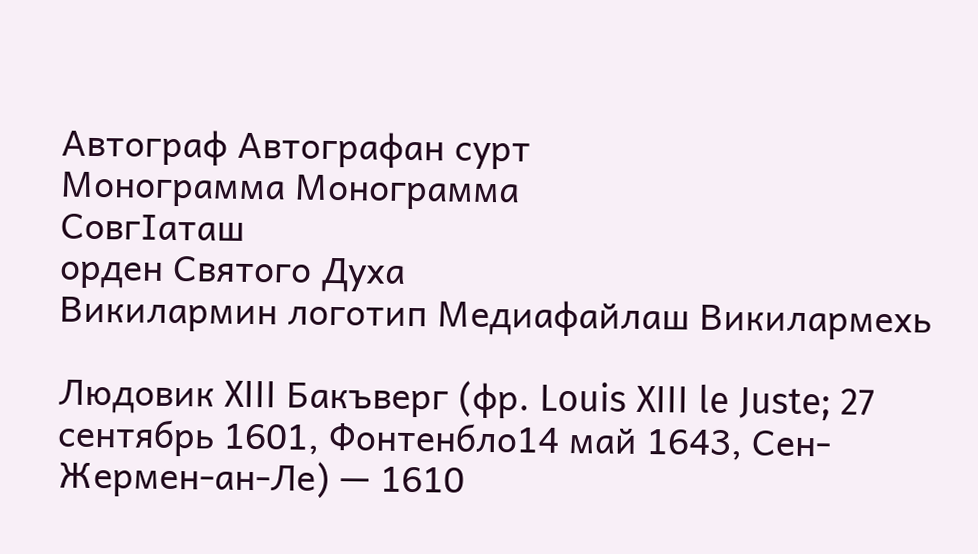Автограф Автографан сурт
Монограмма Монограмма
СовгӀаташ
орден Святого Духа
Викилармин логотип Медиафайлаш Викилармехь

Людовик XIII Бакъверг (фр. Louis XIII le Juste; 27 сентябрь 1601, Фонтенбло14 май 1643, Сен-Жермен-ан-Ле) — 1610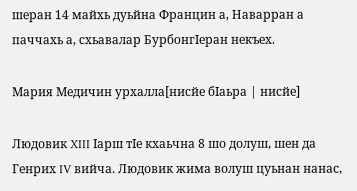шеран 14 майхь дуьйна Францин а, Наварран а паччахь а, схьавалар БурбонгӀеран некъех.

Мария Медичин урхалла[нисйе бӀаьра | нисйе]

Людовик XIII Ӏарш тӀе кхаьчна 8 шо долуш, шен да Генрих IV вийча. Людовик жима волуш цуьнан нанас,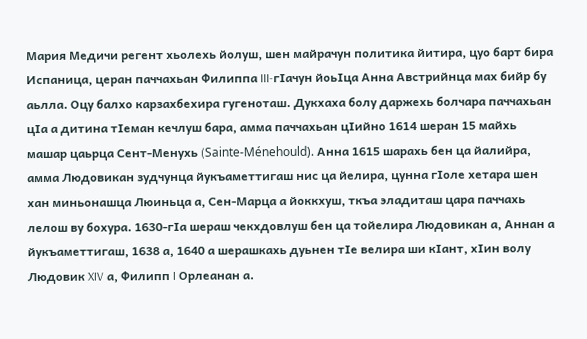Мария Медичи регент хьолехь йолуш, шен майрачун политика йитира, цуо барт бира Испаница, церан паччахьан Филиппа III-гӀачун йоьӀца Анна Австрийнца мах бийр бу аьлла. Оцу балхо карзахбехира гугеноташ. Дукхаха болу даржехь болчара паччахьан цӀа а дитина тӀеман кечлуш бара, амма паччахьан цӀийно 1614 шеран 15 майхь машар цаьрца Сент-Менухь (Sainte-Ménehould). Анна 1615 шарахь бен ца йалийра, амма Людовикан зудчунца йукъаметтигаш нис ца йелира, цунна гӀоле хетара шен хан миньонашца Люиньца а, Сен-Марца а йоккхуш, ткъа эладиташ цара паччахь лелош ву бохура. 1630-гӀа шераш чекхдовлуш бен ца тойелира Людовикан а, Аннан а йукъаметтигаш, 1638 а, 1640 а шерашкахь дуьнен тӀе велира ши кӀант, хӀин волу Людовик XIV а, Филипп I Орлеанан а.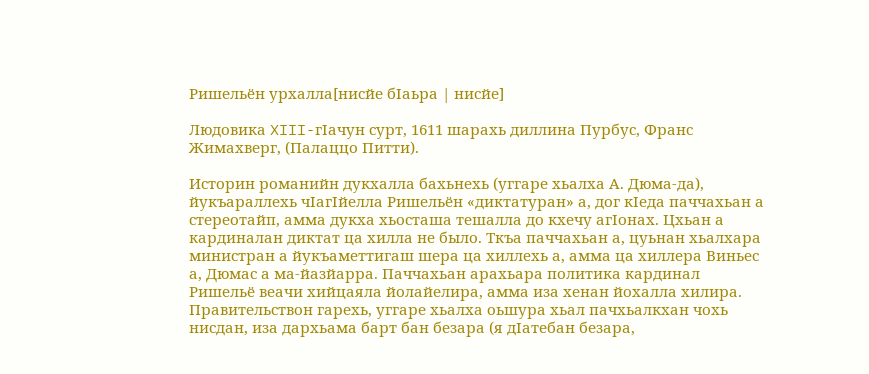Ришельён урхалла[нисйе бӀаьра | нисйе]

Людовика XIII-гӀачун сурт, 1611 шарахь диллина Пурбус, Франс Жимахверг, (Палаццо Питти).

Историн романийн дукхалла бахьнехь (уггаре хьалха А. Дюма-да), йукъараллехь чӀагӀйелла Ришельён «диктатуран» а, дог кӀеда паччахьан а стереотайп, амма дукха хьосташа тешалла до кхечу агӀонах. Цхьан а кардиналан диктат ца хилла не было. Ткъа паччахьан а, цуьнан хьалхара министран а йукъаметтигаш шера ца хиллехь а, амма ца хиллера Виньес а, Дюмас а ма-йазйарра. Паччахьан арахьара политика кардинал Ришельё веачи хийцаяла йолайелира, амма иза хенан йохалла хилира. Правительствон гарехь, уггаре хьалха оьшура хьал пачхьалкхан чохь нисдан, иза дархьама барт бан безара (я дӀатебан безара,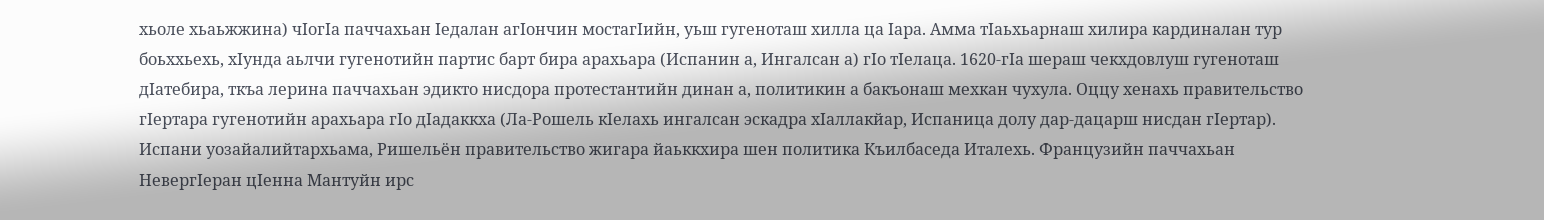хьоле хьаьжжина) чӀогӀа паччахьан Ӏедалан агӀончин мостагӀийн, уьш гугеноташ хилла ца Ӏара. Амма тӀаьхьарнаш хилира кардиналан тур боьххьехь, хӀунда аьлчи гугенотийн партис барт бира арахьара (Испанин а, Ингалсан а) гӀо тӀелаца. 1620-гӀа шераш чекхдовлуш гугеноташ дӀатебира, ткъа лерина паччахьан эдикто нисдора протестантийн динан а, политикин а бакъонаш мехкан чухула. Оццу хенахь правительство гӀертара гугенотийн арахьара гӀо дӀадаккха (Ла-Рошель кӀелахь ингалсан эскадра хӀаллакйар, Испаница долу дар-дацарш нисдан гӀертар). Испани уозайалийтархьама, Ришельён правительство жигара йаьккхира шен политика Къилбаседа Италехь. Французийн паччахьан НевергӀеран цӀенна Мантуйн ирс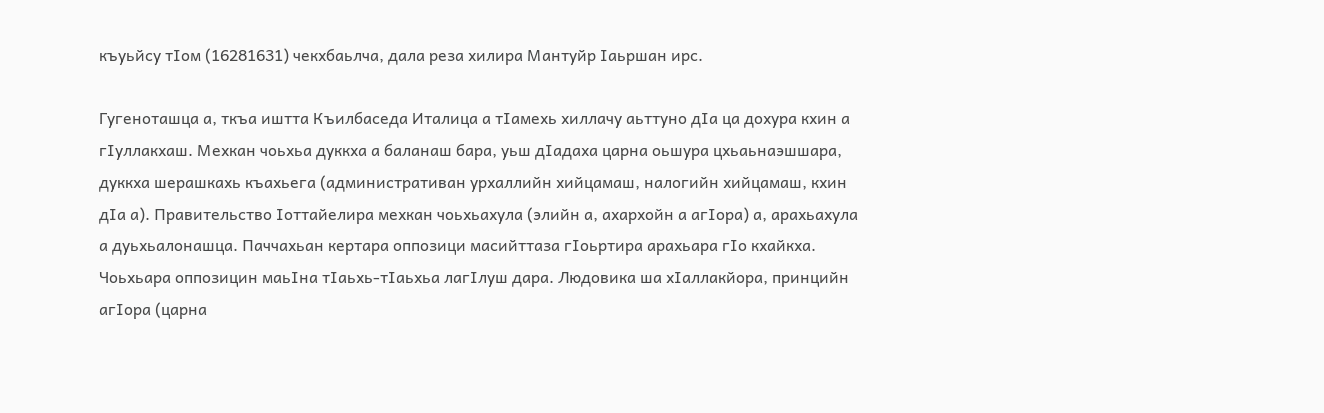къуьйсу тӀом (16281631) чекхбаьлча, дала реза хилира Мантуйр Ӏаьршан ирс.

Гугеноташца а, ткъа иштта Къилбаседа Италица а тӀамехь хиллачу аьттуно дӀа ца дохура кхин а гӀуллакхаш. Мехкан чоьхьа дуккха а баланаш бара, уьш дӀадаха царна оьшура цхьаьнаэшшара, дуккха шерашкахь къахьега (административан урхаллийн хийцамаш, налогийн хийцамаш, кхин дӀа а). Правительство Ӏоттайелира мехкан чоьхьахула (элийн а, ахархойн а агӀора) а, арахьахула а дуьхьалонашца. Паччахьан кертара оппозици масийттаза гӀоьртира арахьара гӀо кхайкха. Чоьхьара оппозицин маьӀна тӀаьхь-тӀаьхьа лагӀлуш дара. Людовика ша хӀаллакйора, принцийн агӀора (царна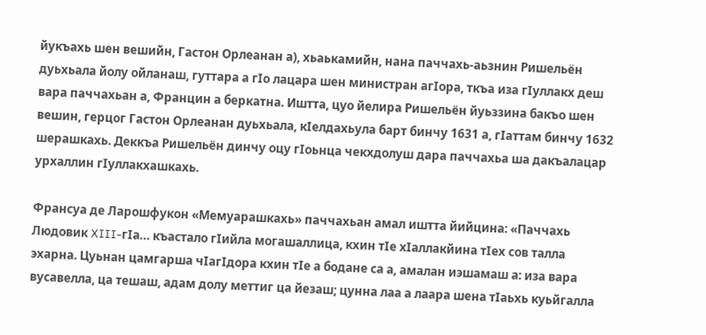йукъахь шен вешийн, Гастон Орлеанан а), хьаькамийн, нана паччахь-аьзнин Ришельён дуьхьала йолу ойланаш, гуттара а гӀо лацара шен министран агӀора, ткъа иза гӀуллакх деш вара паччахьан а, Францин а беркатна. Иштта, цуо йелира Ришельён йуьззина бакъо шен вешин, герцог Гастон Орлеанан дуьхьала, кӀелдахьула барт бинчу 1631 а, гӀаттам бинчу 1632 шерашкахь. Деккъа Ришельён динчу оцу гӀоьнца чекхдолуш дара паччахьа ша дакъалацар урхаллин гӀуллакхашкахь.

Франсуа де Ларошфукон «Мемуарашкахь» паччахьан амал иштта йийцина: «Паччахь Людовик XIII-гӀа… къастало гӀийла могашаллица, кхин тӀе хӀаллакйина тӀех сов талла эхарна. Цуьнан цамгарша чӀагӀдора кхин тӀе а бодане са а, амалан иэшамаш а: иза вара вусавелла, ца тешаш, адам долу меттиг ца йезаш; цунна лаа а лаара шена тӀаьхь куьйгалла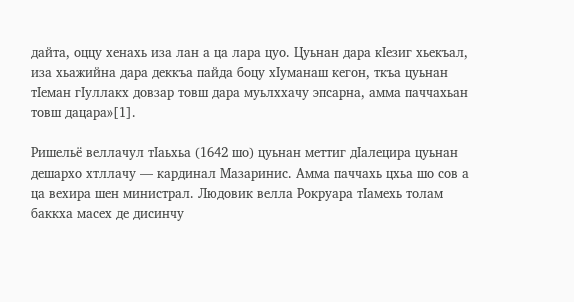дайта, оццу хенахь иза лан а ца лара цуо. Цуьнан дара кӀезиг хьекъал, иза хьажийна дара деккъа пайда боцу хӀуманаш кегон, ткъа цуьнан тӀеман гӀуллакх довзар товш дара муьлххачу эпсарна, амма паччахьан товш дацара»[1].

Ришельё веллачул тӀаьхьа (1642 шо) цуьнан меттиг дӀалецира цуьнан дешархо хтллачу — кардинал Мазаринис. Амма паччахь цхьа шо сов а ца вехира шен министрал. Людовик велла Рокруара тӀамехь толам баккха масех де дисинчу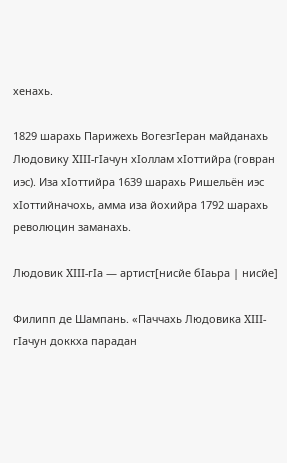хенахь.

1829 шарахь Парижехь ВогезгӀеран майданахь Людовику XIII-гӀачун хӀоллам хӀоттийра (говран иэс). Иза хӀоттийра 1639 шарахь Ришельён иэс хӀоттийначохь, амма иза йохийра 1792 шарахь революцин заманахь.

Людовик XIII-гӀа — артист[нисйе бӀаьра | нисйе]

Филипп де Шампань. «Паччахь Людовика XIII-гӀачун доккха парадан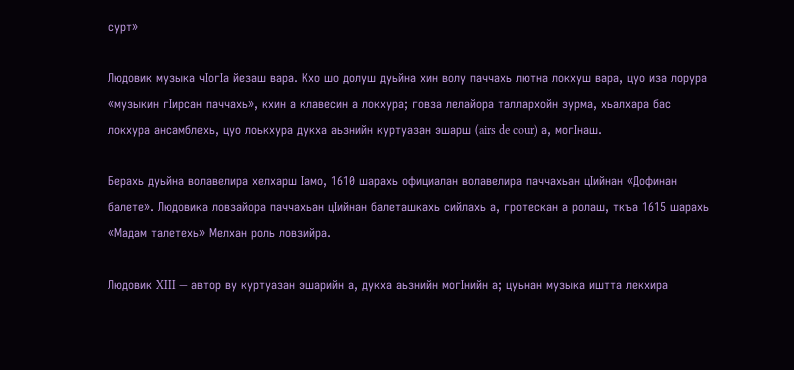сурт»

Людовик музыка чӀогӀа йезаш вара. Кхо шо долуш дуьйна хин волу паччахь лютна локхуш вара, цуо иза лорура «музыкин гӀирсан паччахь», кхин а клавесин а локхура; говза лелайора таллархойн зурма, хьалхара бас локхура ансамблехь, цуо лоькхура дукха аьзнийн куртуазан эшарш (airs de cour) а, могӀнаш.

Берахь дуьйна волавелира хелхарш Ӏамо, 1610 шарахь официалан волавелира паччахьан цӀийнан «Дофинан балете». Людовика ловзайора паччахьан цӀийнан балеташкахь сийлахь а, гротескан а ролаш, ткъа 1615 шарахь «Мадам талетехь» Мелхан роль ловзийра.

Людовик XIII — автор ву куртуазан эшарийн а, дукха аьзнийн могӀнийн а; цуьнан музыка иштта лекхира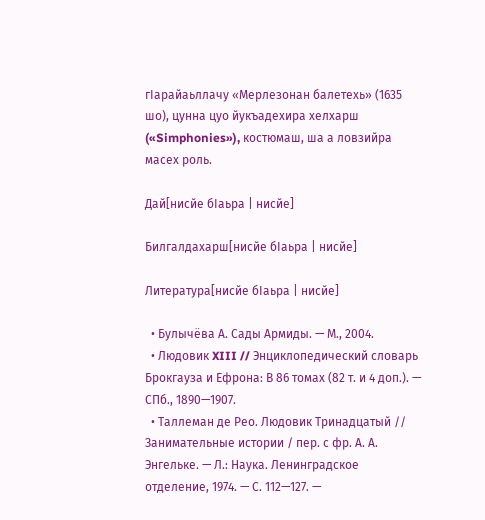гӀарайаьллачу «Мерлезонан балетехь» (1635 шо), цунна цуо йукъадехира хелхарш («Simphonies»), костюмаш, ша а ловзийра масех роль.

Дай[нисйе бӀаьра | нисйе]

Билгалдахарш[нисйе бӀаьра | нисйе]

Литература[нисйе бӀаьра | нисйе]

  • Булычёва А. Сады Армиды. — М., 2004.
  • Людовик XIII // Энциклопедический словарь Брокгауза и Ефрона: В 86 томах (82 т. и 4 доп.). — СПб., 1890—1907.
  • Таллеман де Рео. Людовик Тринадцатый // Занимательные истории / пер. с фр. А. А. Энгельке. — Л.: Наука. Ленинградское отделение, 1974. — С. 112—127. —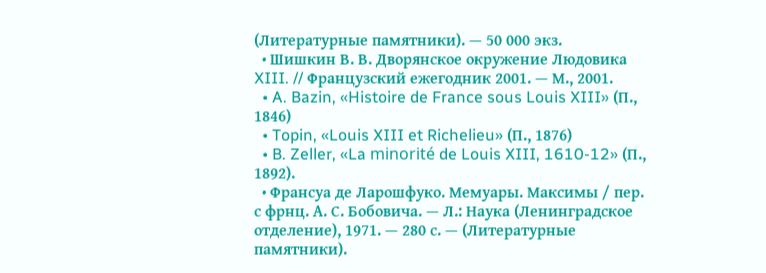(Литературные памятники). — 50 000 экз.
  • Шишкин В. В. Дворянское окружение Людовика XIII. // Французский ежегодник 2001. — М., 2001.
  • A. Bazin, «Histoire de France sous Louis XIII» (П., 1846)
  • Topin, «Louis XIII et Richelieu» (П., 1876)
  • B. Zeller, «La minorité de Louis XIII, 1610-12» (П., 1892).
  • Франсуа де Ларошфуко. Мемуары. Максимы / пер. с фрнц. А. С. Бобовича. — Л.: Наука (Ленинградское отделение), 1971. — 280 с. — (Литературные памятники).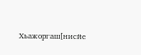Хьажоргаш[нисйе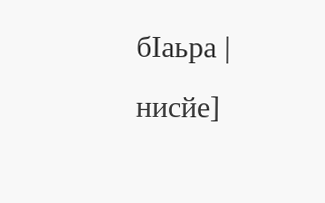бӀаьра | нисйе]